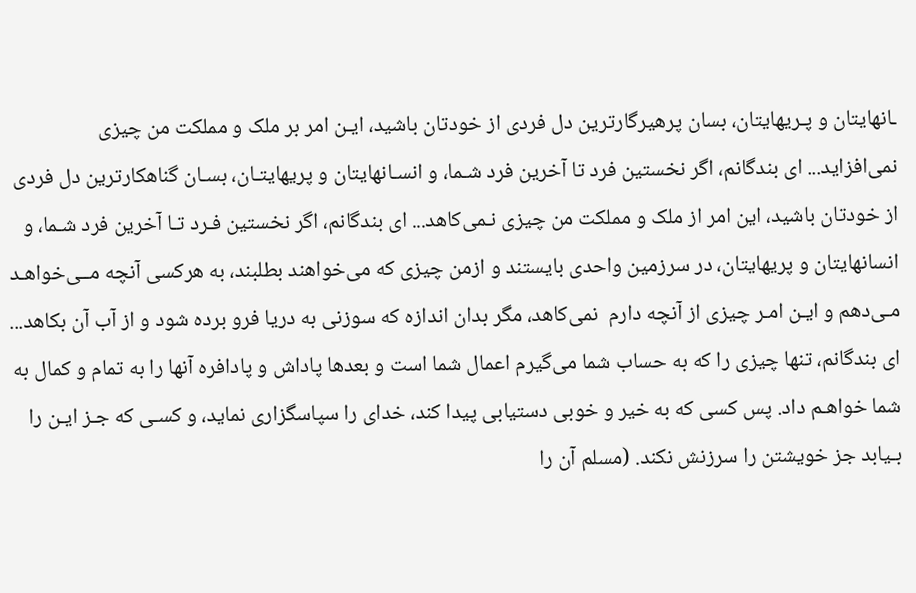ـانهایتان و پـریهایتان‌، بسان پرهیرگارترین دل فردی از خودتان باشید، ایـن امر بر ملک و مملکت من چیزی نمی‌افزاید... ای بندگانم‌، اگر نخستین فرد تا آخرین فرد شـما، و انسـانهایتان و پریهایتـان‌، بسـان گناهکارترین دل فردی از خودتان باشید، این امر از ملک و مملکت من چیزی نـمی‌کاهد... ای بندگانم‌، اگر نخستین فـرد تـا آخرین فرد شـما، و انسانهایتان و پریهایتان‌، در سرزمین واحدی بایستند و ازمن چیزی که می‌خواهند بطلبند، به هرکسی آنچه مــی‌خواهـد مـی‌دهم و ایـن امـر چیزی از آنچه دارم  نمی‌کاهد، مگر بدان اندازه که سوزنی به دریا فرو برده شود و از آب آن بکاهد... ای بندگانم‌، تنها چیزی را که به حساب شما می‌گیرم اعمال شما است و بعدها پاداش و پادافره آنها را به تمام و کمال به شما خواهـم داد. پس کسی که به خیر و خوبی دستیابی پیدا کند، خدای را سپاسگزاری نماید، و کسـی که جـز ایـن را بـیابد جز خویشتن را سرزنش نکند. (مسلم آن را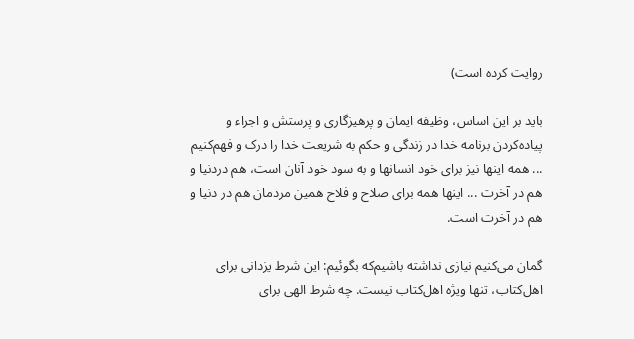روايت كر‌ده است‌)

باید بر این اساس‌، وظیفه ایمان و پرهیزگاری و پرستش و اجراء و پیاده‌کردن برنامه خدا در زندگی و حکم به شریعت خدا را درک و فهم‌کنیم ... همه اینها نیز برای خود انسانها و به سود خود آنان است‌، هم دردنیا و هم در آخرت ... اینها همه برای صلاح و فلاح همين مردمان هم در دنیا و هم در آخرت است‌.

گمان می‌کنیم نیازی نداشته باشیم‌که بگوئیم‌: این شرط یزدانی برای اهل‌کتاب‌، تنها ویژه اهل‌کتاب نیست‌. چه شرط الهی برای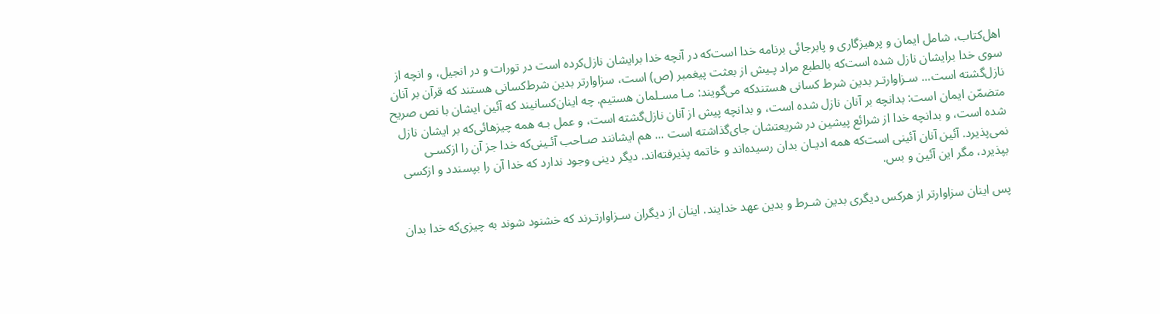اهل‌کتاب‌، شامل ایمان و پرهیزگاری و پابرجائی برنامه خدا است‌که در آنچه خدا برایشان نازل‌کرده است در تورات و در انجیل‌، و ا‌نچه ا‌ز سوی خدا برایشان نازل شده است‌که بالطبع مراد پـیش ا‌ز بعثت پیغمبر (ص) است‌، سزاوارتر بدین شرط‌کسانی هستند که قرآن بر آنان نازل‌گشته است‌... سـزاوارتـر بدین شرط کسانی هستندکه می‌گویند: مـا مسـلمان هستیم‌. چه اینان‌کسانیند که آئین ایشان با نص صریح متضمّن ایمان است‌: بدانچه بر آنان نازل شده است‌، و بدانچه پیش از آنان نازل‌گشته است‌، و عمل بـه همه چیزهائی‌که بر ایشان نازل شده است‌، و بدانچه خدا از شرائع پیشین در شریعتشان جای‌گذاشته است ... هم ایشانند صـاحب آئـینی‌که خدا جز آن را ازکسـی نمی‌پذیرد. آئین آنان آئینی است‌که همه ادیـان بدان رسیده‌اند و خاتمه پذیرفته‌اند. دیگر دینی وجود ندارد که خدا آن را بپسندد و ازکسی بپذیرد، مگر این آئین و بس‌.

پس اینان سزاوارتر از هرکس دیگری بدین شـرط و بدین عهد خدایند. اینان از دیگران سـزاوارتـرند که خشنود شوند به چیزی‌که خدا بدان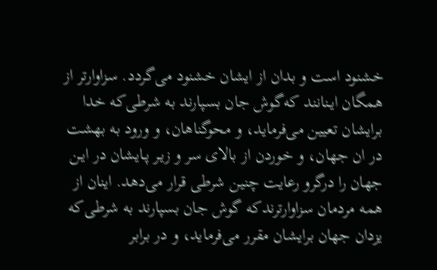خشنود است و بدان از ایشان خشنود می‌گردد. سزاوارتر از همگان ایـنانند که‌گوش جان بسپارند به شرطی‌که خدا برایشان تعیین می‌فرماید، و محوگناهان‌، و ورود به بهشت در ان جهان‌، و خوردن از بالای سر و زیـر پـایشان در ایـن جهان را درگرو رعایت چنین شرطی قرار می‌دهد. اینان از همه مردمان سزاوارترندکه گوش جان بسپارند به شرطی‌که یزدان جهان برایشان مقرر می‌فرماید، و در برابر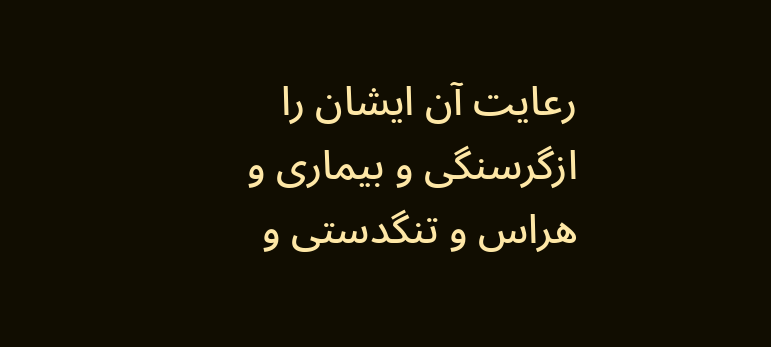رعایت آن ایشان را ازگرسنگی و بیماری و هراس و تنگدستی و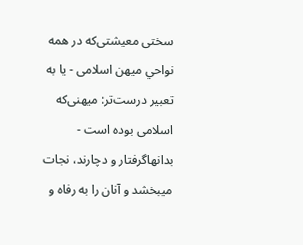سختی معیشتی‌که در همه نواحي میهن اسلامی - یا به تعبیر درست‌تر: میهنی‌که اسلامی بوده است - بدانهاگرفتار و دچارند، نجات میبخشد و آنان را به رفاه و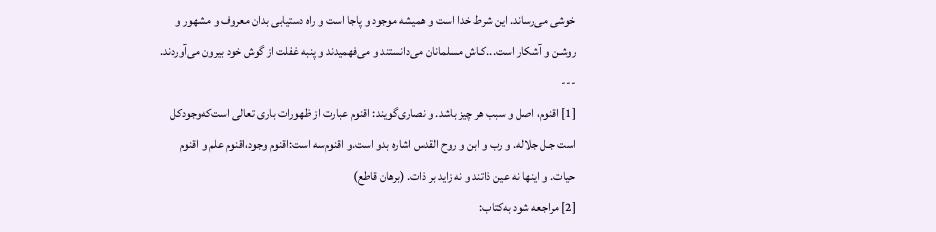خوشی می‌رساند. این شرط خدا است و همیشه موجود و پاجا است و راه دستیابی بدان معروف و مشهور و روشـن و آشکار است‌...کـاش مسلمانان می‌دانستند و می‌فهمیدند و پنبه غفلت از گوش خود بیرون می‌آوردند.
---
[1] اقنوم‌، اصل و سبب هر چیز باشد. و نصاری‌گویند: اقنوم عبارت از ظهورات باری تعالی است‌که‌وجودکل است جـل جلاله‌. و رب و ابن و روح القدس اشاره بدو است‌.و اقنوم‌سه است‌:اقنوم‌ وجود،‌اقنوم علم‌ و اقنوم حیات‌. و اینها نه عین ذاتند و نه زاید بر ذات‌. (برهان قاطع)
[2] مراجعه شود به‌کتاب‌: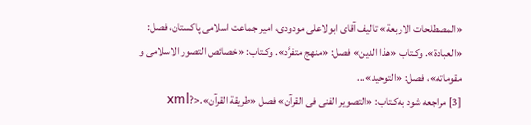«المصطلحات الاربعة‌» تالیف آقای ابولاعلی مودودی‌، امیر جماعت اسلامی پاکستان‌، فصل‌: «العبادة‌». وکـتاب «هذا الدین‌» فصل‌: «منهج متفرَّد». وکـتاب‌: «خصائص التصور الاسلامی و مقوماته»، فصل‌: «التوحید»...
[3] مراجعه شود به‌کـتاب‌: «التصویر الفنی فی القرآن‌» فصل «طریقة القرآن‌».<?xml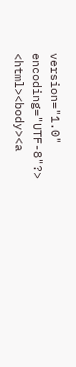version="1.0" encoding="UTF-8"?>
<html><body><a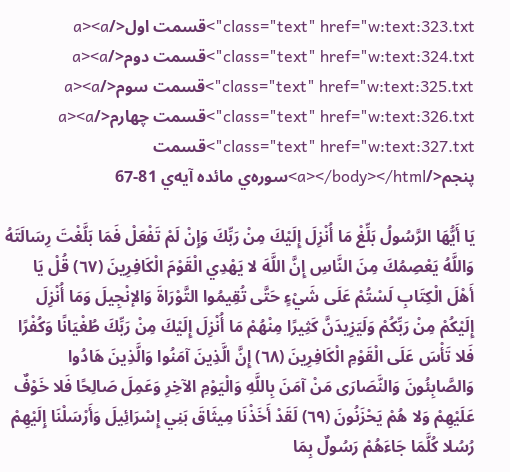class="text" href="w:text:323.txt">قسمت اول</a><a class="text" href="w:text:324.txt">قسمت دوم</a><a class="text" href="w:text:325.txt">قسمت سوم</a><a class="text" href="w:text:326.txt">قسمت چهارم</a><a class="text" href="w:text:327.txt">قسمت پنجم</a></body></html>سوره‌ي مائده آيه‌ي 81-67

يَا أَيُّهَا الرَّسُولُ بَلِّغْ مَا أُنْزِلَ إِلَيْكَ مِنْ رَبِّكَ وَإِنْ لَمْ تَفْعَلْ فَمَا بَلَّغْتَ رِسَالَتَهُ وَاللَّهُ يَعْصِمُكَ مِنَ النَّاسِ إِنَّ اللَّهَ لا يَهْدِي الْقَوْمَ الْكَافِرِينَ (٦٧) قُلْ يَا أَهْلَ الْكِتَابِ لَسْتُمْ عَلَى شَيْءٍ حَتَّى تُقِيمُوا التَّوْرَاةَ وَالإنْجِيلَ وَمَا أُنْزِلَ إِلَيْكُمْ مِنْ رَبِّكُمْ وَلَيَزِيدَنَّ كَثِيرًا مِنْهُمْ مَا أُنْزِلَ إِلَيْكَ مِنْ رَبِّكَ طُغْيَانًا وَكُفْرًا فَلا تَأْسَ عَلَى الْقَوْمِ الْكَافِرِينَ (٦٨) إِنَّ الَّذِينَ آمَنُوا وَالَّذِينَ هَادُوا وَالصَّابِئُونَ وَالنَّصَارَى مَنْ آمَنَ بِاللَّهِ وَالْيَوْمِ الآخِرِ وَعَمِلَ صَالِحًا فَلا خَوْفٌ عَلَيْهِمْ وَلا هُمْ يَحْزَنُونَ (٦٩) لَقَدْ أَخَذْنَا مِيثَاقَ بَنِي إِسْرَائِيلَ وَأَرْسَلْنَا إِلَيْهِمْ رُسُلا كُلَّمَا جَاءَهُمْ رَسُولٌ بِمَا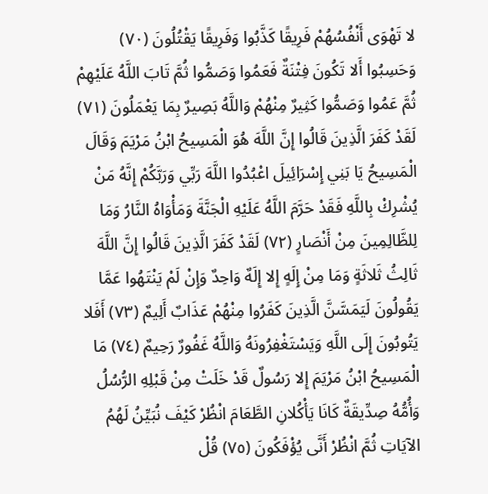لا تَهْوَى أَنْفُسُهُمْ فَرِيقًا كَذَّبُوا وَفَرِيقًا يَقْتُلُونَ (٧٠) وَحَسِبُوا أَلا تَكُونَ فِتْنَةٌ فَعَمُوا وَصَمُّوا ثُمَّ تَابَ اللَّهُ عَلَيْهِمْ ثُمَّ عَمُوا وَصَمُّوا كَثِيرٌ مِنْهُمْ وَاللَّهُ بَصِيرٌ بِمَا يَعْمَلُونَ (٧١) لَقَدْ كَفَرَ الَّذِينَ قَالُوا إِنَّ اللَّهَ هُوَ الْمَسِيحُ ابْنُ مَرْيَمَ وَقَالَ الْمَسِيحُ يَا بَنِي إِسْرَائِيلَ اعْبُدُوا اللَّهَ رَبِّي وَرَبَّكُمْ إِنَّهُ مَنْ يُشْرِكْ بِاللَّهِ فَقَدْ حَرَّمَ اللَّهُ عَلَيْهِ الْجَنَّةَ وَمَأْوَاهُ النَّارُ وَمَا لِلظَّالِمِينَ مِنْ أَنْصَارٍ (٧٢) لَقَدْ كَفَرَ الَّذِينَ قَالُوا إِنَّ اللَّهَ ثَالِثُ ثَلاثَةٍ وَمَا مِنْ إِلَهٍ إِلا إِلَهٌ وَاحِدٌ وَإِنْ لَمْ يَنْتَهُوا عَمَّا يَقُولُونَ لَيَمَسَّنَّ الَّذِينَ كَفَرُوا مِنْهُمْ عَذَابٌ أَلِيمٌ (٧٣) أَفَلا يَتُوبُونَ إِلَى اللَّهِ وَيَسْتَغْفِرُونَهُ وَاللَّهُ غَفُورٌ رَحِيمٌ (٧٤) مَا الْمَسِيحُ ابْنُ مَرْيَمَ إِلا رَسُولٌ قَدْ خَلَتْ مِنْ قَبْلِهِ الرُّسُلُ وَأُمُّهُ صِدِّيقَةٌ كَانَا يَأْكُلانِ الطَّعَامَ انْظُرْ كَيْفَ نُبَيِّنُ لَهُمُ الآيَاتِ ثُمَّ انْظُرْ أَنَّى يُؤْفَكُونَ (٧٥) قُلْ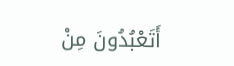أَتَعْبُدُونَ مِنْ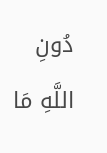دُونِ اللَّهِ مَا